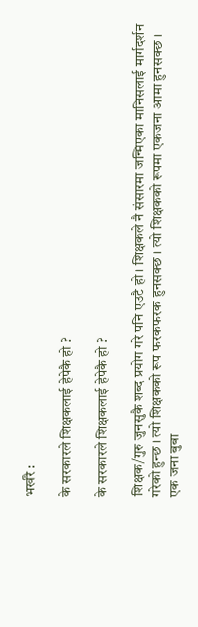भर्खरै :

के सरकारले शिक्षकलाई हेपेकै हो ?

के सरकारले शिक्षकलाई हेपेकै हो ?

शिक्षक/गुरु जुनसुकै शब्द प्रयोग गरे पनि एउटै हो । शिक्षकले नै संसारमा जन्मिएका मानिसलाई मार्गदर्शन गरेको हुन्छ । त्यो शिक्षकको रूप फरकफरक हुनसक्छ । त्यो शिक्षकको रूपमा एकजना आमा हुनसक्छ । एक जना बुबा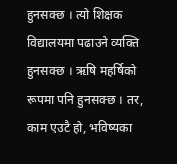हुनसक्छ । त्यो शिक्षक विद्यालयमा पढाउने व्यक्ति हुनसक्छ । ऋषि महर्षिको रूपमा पनि हुनसक्छ । तर, काम एउटै हो, भविष्यका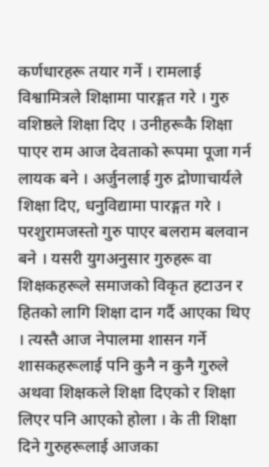कर्णधारहरू तयार गर्ने । रामलाई विश्वामित्रले शिक्षामा पारङ्गत गरे । गुरु वशिष्ठले शिक्षा दिए । उनीहरूकै शिक्षा पाएर राम आज देवताको रूपमा पूजा गर्न लायक बने । अर्जुनलाई गुरु द्रोणाचार्यले शिक्षा दिए, धनुविद्यामा पारङ्गत गरे । परशुरामजस्तो गुरु पाएर बलराम बलवान बने । यसरी युगअनुसार गुरुहरू वा शिक्षकहरूले समाजको विकृत हटाउन र हितको लागि शिक्षा दान गर्दै आएका थिए । त्यस्तै आज नेपालमा शासन गर्ने शासकहरूलाई पनि कुनै न कुनै गुरुले अथवा शिक्षकले शिक्षा दिएको र शिक्षा लिएर पनि आएको होला । के ती शिक्षा दिने गुरुहरूलाई आजका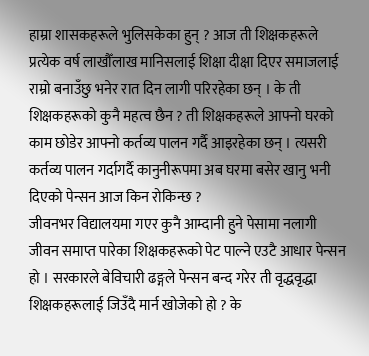हाम्रा शासकहरूले भुलिसकेका हुन् ? आज ती शिक्षकहरूले प्रत्येक वर्ष लाखौँलाख मानिसलाई शिक्षा दीक्षा दिएर समाजलाई राम्रो बनाउँछु भनेर रात दिन लागी परिरहेका छन् । के ती शिक्षकहरूको कुनै महत्व छैन ? ती शिक्षकहरूले आफ्नो घरको काम छोडेर आफ्नो कर्तव्य पालन गर्दै आइरहेका छन् । त्यसरी कर्तव्य पालन गर्दागर्दै कानुनीरूपमा अब घरमा बसेर खानु भनी दिएको पेन्सन आज किन रोकिन्छ ?
जीवनभर विद्यालयमा गएर कुनै आम्दानी हुने पेसामा नलागी जीवन समाप्त पारेका शिक्षकहरूको पेट पाल्ने एउटै आधार पेन्सन हो । सरकारले बेविचारी ढङ्गले पेन्सन बन्द गरेर ती वृद्धवृद्धा शिक्षकहरूलाई जिउँदै मार्न खोजेको हो ? के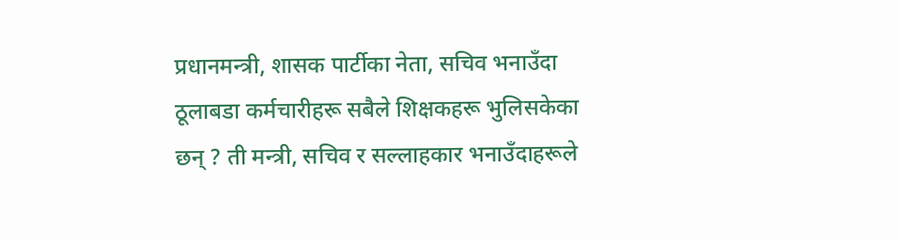प्रधानमन्त्री, शासक पार्टीका नेता, सचिव भनाउँदा ठूलाबडा कर्मचारीहरू सबैले शिक्षकहरू भुलिसकेका छन् ? ती मन्त्री, सचिव र सल्लाहकार भनाउँदाहरूले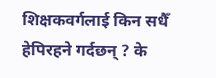शिक्षकवर्गलाई किन सधैँ हेपिरहने गर्दछन् ? के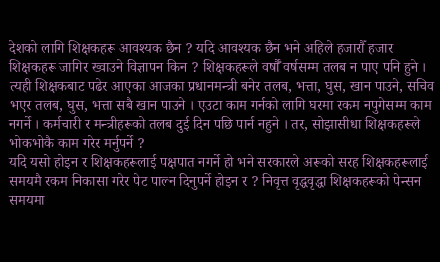देशको लागि शिक्षकहरू आवश्यक छैन ? यदि आवश्यक छैन भने अहिले हजारौँ हजार शिक्षकहरू जागिर ख्वाउने विज्ञापन किन ? शिक्षकहरूले वर्षौँ वर्षसम्म तलब न पाए पनि हुने । त्यही शिक्षकबाट पढेर आएका आजका प्रधानमन्त्री बनेर तलब, भत्ता, घुस, खान पाउने, सचिव भएर तलब, घुस, भत्ता सबै खान पाउने । एउटा काम गर्नको लागि घरमा रकम नपुगेसम्म काम नगर्ने । कर्मचारी र मन्त्रीहरूको तलब दुई दिन पछि पार्न नहुने । तर, सोझासीधा शिक्षकहरूले भोकभोकै काम गरेर मर्नुपर्ने ?
यदि यसो होइन र शिक्षकहरूलाई पक्षपात नगर्ने हो भने सरकारले अरूको सरह शिक्षकहरूलाई समयमै रकम निकासा गरेर पेट पाल्न दिनुपर्ने होइन र ? निवृत्त वृद्धवृद्धा शिक्षकहरूको पेन्सन समयमा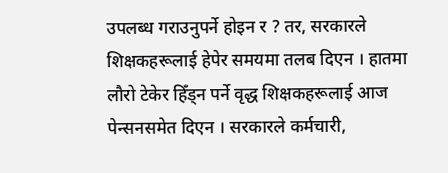उपलब्ध गराउनुपर्ने होइन र ? तर, सरकारले शिक्षकहरूलाई हेपेर समयमा तलब दिएन । हातमा लौरो टेकेर हिँड्न पर्ने वृद्ध शिक्षकहरूलाई आज पेन्सनसमेत दिएन । सरकारले कर्मचारी,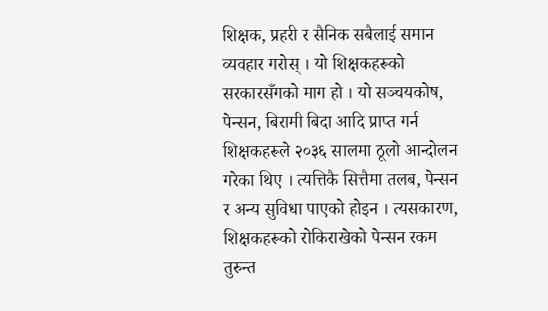शिक्षक, प्रहरी र सैनिक सबैलाई समान व्यवहार गरोस् । यो शिक्षकहरूको सरकारसँगको माग हो । यो सञ्चयकोष, पेन्सन, बिरामी बिदा आदि प्राप्त गर्न शिक्षकहरूले २०३६ सालमा ठूलो आन्दोलन गरेका थिए । त्यत्तिकै सित्तैमा तलब, पेन्सन र अन्य सुविधा पाएको होइन । त्यसकारण, शिक्षकहरूको रोकिराखेको पेन्सन रकम तुरुन्त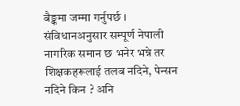बैङ्कमा जम्मा गर्नुपर्छ ।
संविधानअनुसार सम्पूर्ण नेपाली नागरिक समान छ भनेर भन्ने तर शिक्षकहरूलाई तलब नदिने, पेन्सन नदिने किन ? अनि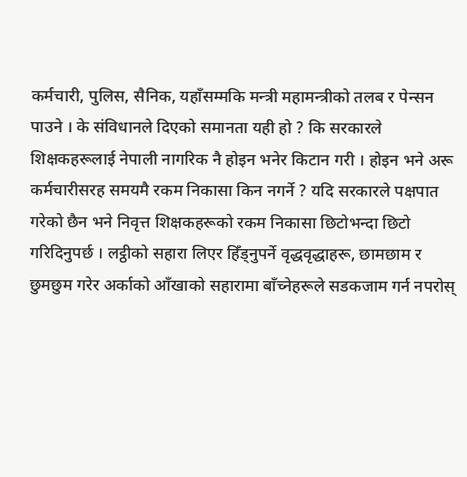कर्मचारी, पुलिस, सैनिक, यहाँसम्मकि मन्त्री महामन्त्रीको तलब र पेन्सन पाउने । के संविधानले दिएको समानता यही हो ? कि सरकारले शिक्षकहरूलाई नेपाली नागरिक नै होइन भनेर किटान गरी । होइन भने अरू कर्मचारीसरह समयमै रकम निकासा किन नगर्ने ? यदि सरकारले पक्षपात गरेको छैन भने निवृत्त शिक्षकहरूको रकम निकासा छिटोभन्दा छिटो गरिदिनुपर्छ । लट्ठीको सहारा लिएर हिँड्नुपर्ने वृद्धवृद्धाहरू, छामछाम र छुमछुम गरेर अर्काको आँखाको सहारामा बाँच्नेहरूले सडकजाम गर्न नपरोस्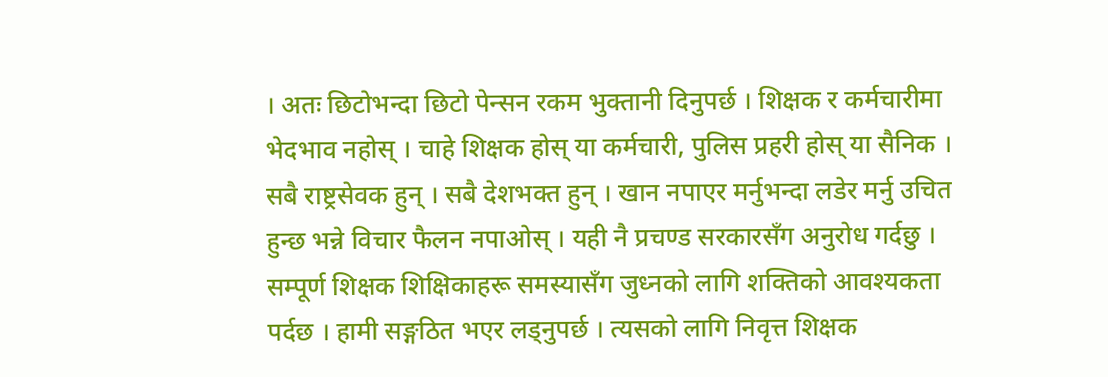। अतः छिटोभन्दा छिटो पेन्सन रकम भुक्तानी दिनुपर्छ । शिक्षक र कर्मचारीमा भेदभाव नहोस् । चाहे शिक्षक होस् या कर्मचारी, पुलिस प्रहरी होस् या सैनिक । सबै राष्ट्रसेवक हुन् । सबै देशभक्त हुन् । खान नपाएर मर्नुभन्दा लडेर मर्नु उचित हुन्छ भन्ने विचार फैलन नपाओस् । यही नै प्रचण्ड सरकारसँग अनुरोध गर्दछु ।
सम्पूर्ण शिक्षक शिक्षिकाहरू समस्यासँग जुध्नको लागि शक्तिको आवश्यकता पर्दछ । हामी सङ्गठित भएर लड्नुपर्छ । त्यसको लागि निवृत्त शिक्षक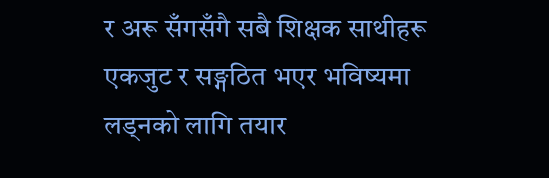र अरू सँगसँगै सबै शिक्षक साथीहरू एकजुट र सङ्गठित भएर भविष्यमा लड्नको लागि तयार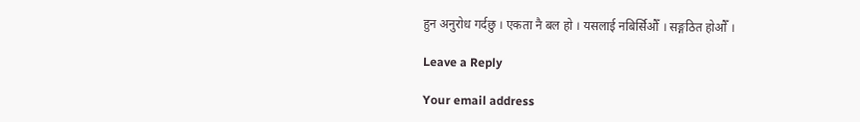हुन अनुरोध गर्दछु । एकता नै बल हो । यसलाई नबिर्सिऔँ । सङ्गठित होऔँ ।

Leave a Reply

Your email address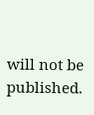will not be published.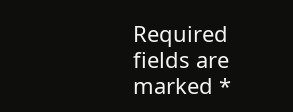Required fields are marked *